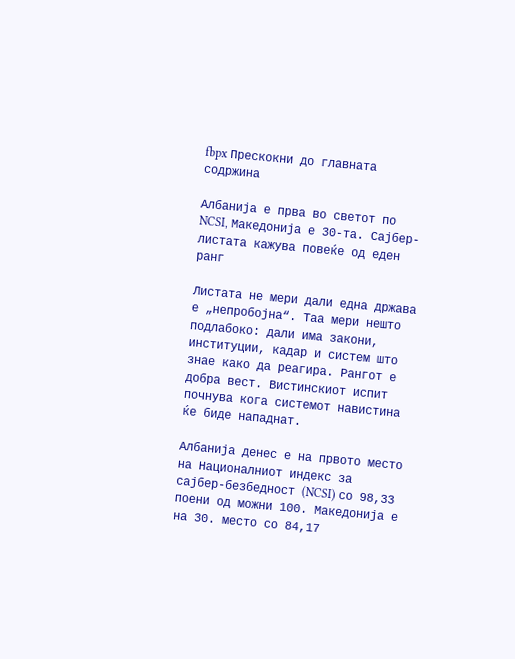fbpx Прескокни до главната содржина

Албанија е прва во светот по NCSI, Македонија е 30-та. Сајбер-листата кажува повеќе од еден ранг

Листата не мери дали една држава е „непробојна“. Таа мери нешто подлабоко: дали има закони, институции, кадар и систем што знае како да реагира. Рангот е добра вест. Вистинскиот испит почнува кога системот навистина ќе биде нападнат.

Албанија денес е на првото место на Националниот индекс за сајбер-безбедност (NCSI) со 98,33 поени од можни 100. Македонија е на 30. место со 84,17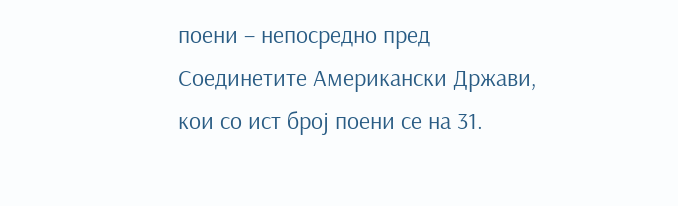поени – непосредно пред Соединетите Американски Држави, кои со ист број поени се на 31.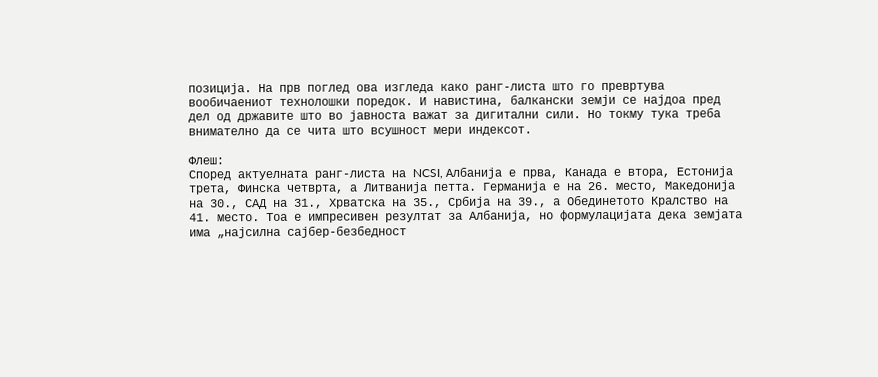позиција. На прв поглед ова изгледа како ранг-листа што го превртува вообичаениот технолошки поредок. И навистина, балкански земји се најдоа пред дел од државите што во јавноста важат за дигитални сили. Но токму тука треба внимателно да се чита што всушност мери индексот.

Флеш:
Според актуелната ранг-листа на NCSI, Албанија е прва, Канада е втора, Естонија трета, Финска четврта, а Литванија петта. Германија е на 26. место, Македонија на 30., САД на 31., Хрватска на 35., Србија на 39., а Обединетото Кралство на 41. место. Тоа е импресивен резултат за Албанија, но формулацијата дека земјата има „најсилна сајбер-безбедност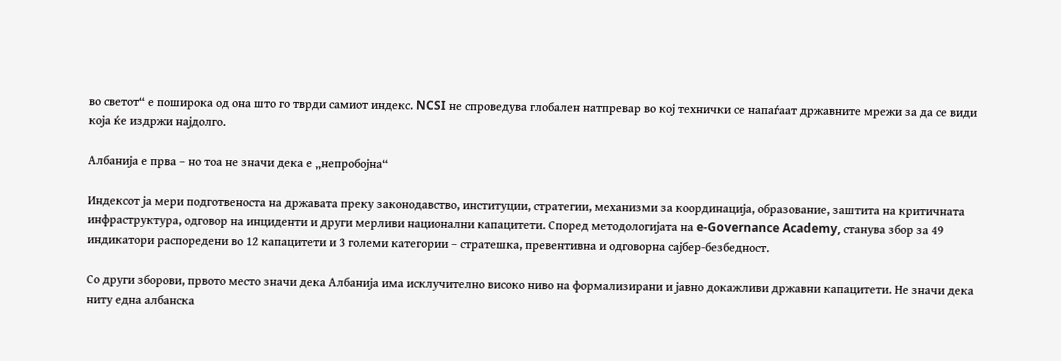во светот“ е поширока од она што го тврди самиот индекс. NCSI не спроведува глобален натпревар во кој технички се напаѓаат државните мрежи за да се види која ќе издржи најдолго.

Албанија е прва – но тоа не значи дека е „непробојна“

Индексот ја мери подготвеноста на државата преку законодавство, институции, стратегии, механизми за координација, образование, заштита на критичната инфраструктура, одговор на инциденти и други мерливи национални капацитети. Според методологијата на e-Governance Academy, станува збор за 49 индикатори распоредени во 12 капацитети и 3 големи категории – стратешка, превентивна и одговорна сајбер-безбедност.

Со други зборови, првото место значи дека Албанија има исклучително високо ниво на формализирани и јавно докажливи државни капацитети. Не значи дека ниту една албанска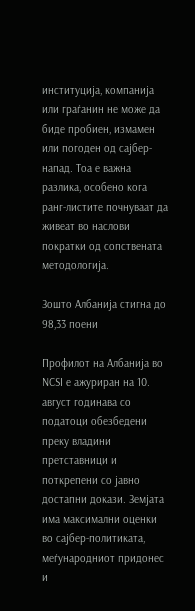институција, компанија или граѓанин не може да биде пробиен, измамен или погоден од сајбер-напад. Тоа е важна разлика, особено кога ранг-листите почнуваат да живеат во наслови пократки од сопствената методологија.

Зошто Албанија стигна до 98,33 поени

Профилот на Албанија во NCSI е ажуриран на 10. август годинава со податоци обезбедени преку владини претставници и поткрепени со јавно достапни докази. Земјата има максимални оценки во сајбер-политиката, меѓународниот придонес и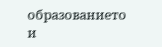образованието и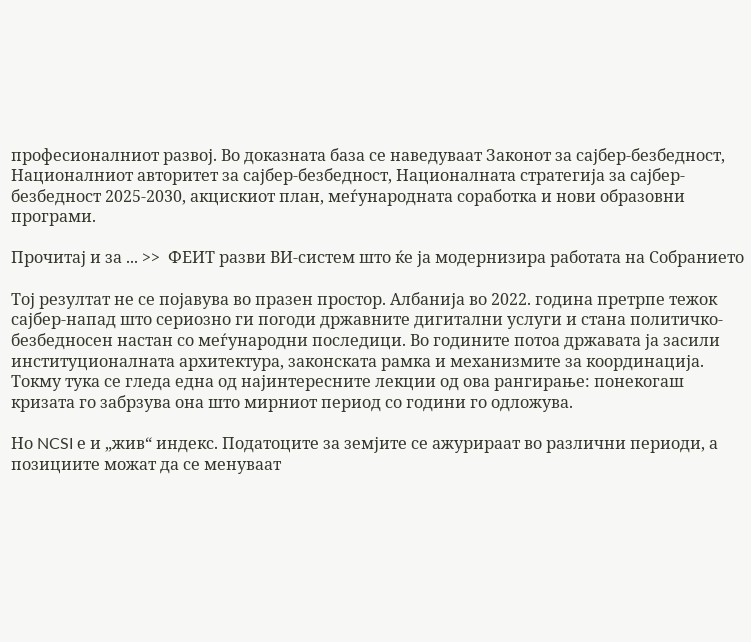професионалниот развој. Во доказната база се наведуваат Законот за сајбер-безбедност, Националниот авторитет за сајбер-безбедност, Националната стратегија за сајбер-безбедност 2025-2030, акцискиот план, меѓународната соработка и нови образовни програми.

Прочитај и за ... >>  ФЕИТ разви ВИ-систем што ќе ја модернизира работата на Собранието

Тој резултат не се појавува во празен простор. Албанија во 2022. година претрпе тежок сајбер-напад што сериозно ги погоди државните дигитални услуги и стана политичко-безбедносен настан со меѓународни последици. Во годините потоа државата ја засили институционалната архитектура, законската рамка и механизмите за координација. Токму тука се гледа една од најинтересните лекции од ова рангирање: понекогаш кризата го забрзува она што мирниот период со години го одложува.

Но NCSI е и „жив“ индекс. Податоците за земјите се ажурираат во различни периоди, а позициите можат да се менуваат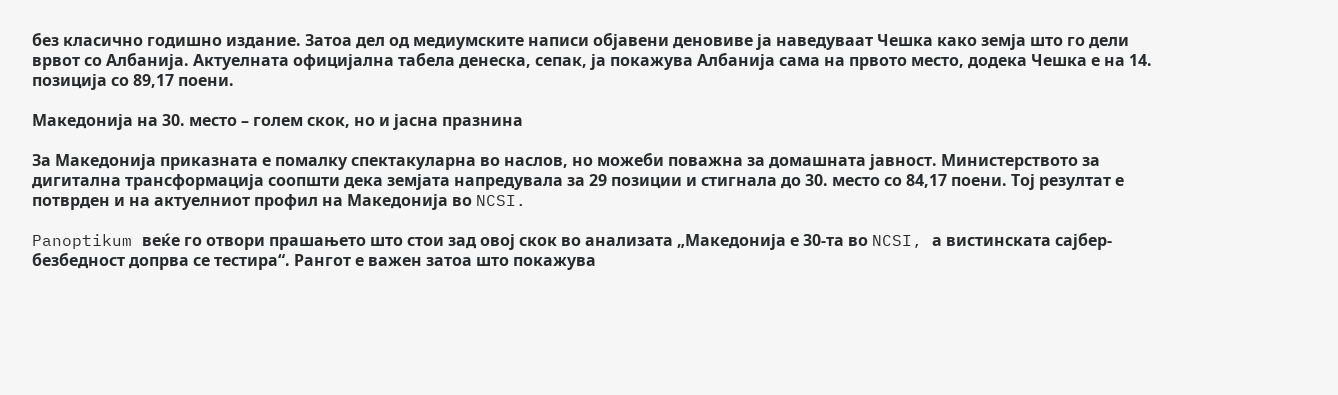без класично годишно издание. Затоа дел од медиумските написи објавени деновиве ја наведуваат Чешка како земја што го дели врвот со Албанија. Актуелната официјална табела денеска, сепак, ја покажува Албанија сама на првото место, додека Чешка е на 14. позиција со 89,17 поени.

Македонија на 30. место – голем скок, но и јасна празнина

За Македонија приказната е помалку спектакуларна во наслов, но можеби поважна за домашната јавност. Министерството за дигитална трансформација соопшти дека земјата напредувала за 29 позиции и стигнала до 30. место со 84,17 поени. Тој резултат е потврден и на актуелниот профил на Македонија во NCSI.

Panoptikum веќе го отвори прашањето што стои зад овој скок во анализата „Македонија е 30-та во NCSI, а вистинската сајбер-безбедност допрва се тестира“. Рангот е важен затоа што покажува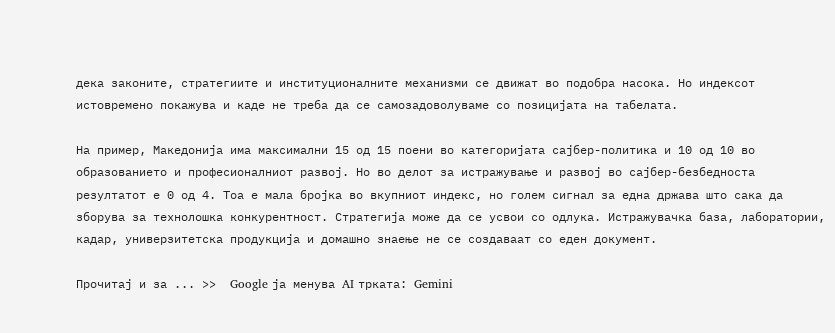дека законите, стратегиите и институционалните механизми се движат во подобра насока. Но индексот истовремено покажува и каде не треба да се самозадоволуваме со позицијата на табелата.

На пример, Македонија има максимални 15 од 15 поени во категоријата сајбер-политика и 10 од 10 во образованието и професионалниот развој. Но во делот за истражување и развој во сајбер-безбедноста резултатот е 0 од 4. Тоа е мала бројка во вкупниот индекс, но голем сигнал за една држава што сака да зборува за технолошка конкурентност. Стратегија може да се усвои со одлука. Истражувачка база, лаборатории, кадар, универзитетска продукција и домашно знаење не се создаваат со еден документ.

Прочитај и за ... >>  Google ја менува AI трката: Gemini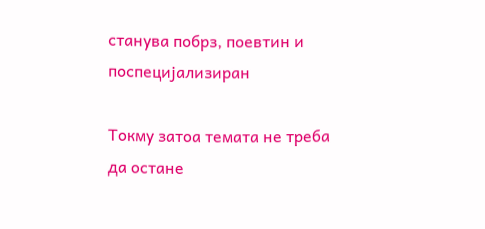станува побрз, поевтин и поспецијализиран

Токму затоа темата не треба да остане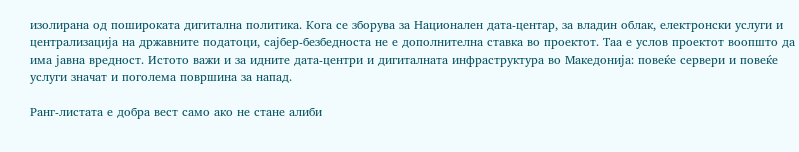изолирана од пошироката дигитална политика. Кога се зборува за Национален дата-центар, за владин облак, електронски услуги и централизација на државните податоци, сајбер-безбедноста не е дополнителна ставка во проектот. Таа е услов проектот воопшто да има јавна вредност. Истото важи и за идните дата-центри и дигиталната инфраструктура во Македонија: повеќе сервери и повеќе услуги значат и поголема површина за напад.

Ранг-листата е добра вест само ако не стане алиби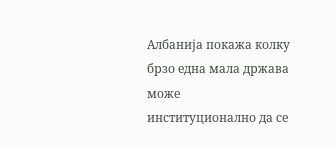Албанија покажа колку брзо една мала држава може институционално да се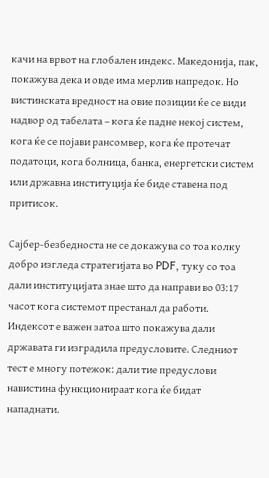качи на врвот на глобален индекс. Македонија, пак, покажува дека и овде има мерлив напредок. Но вистинската вредност на овие позиции ќе се види надвор од табелата – кога ќе падне некој систем, кога ќе се појави рансомвер, кога ќе протечат податоци, кога болница, банка, енергетски систем или државна институција ќе биде ставена под притисок.

Сајбер-безбедноста не се докажува со тоа колку добро изгледа стратегијата во PDF, туку со тоа дали институцијата знае што да направи во 03:17 часот кога системот престанал да работи. Индексот е важен затоа што покажува дали државата ги изградила предусловите. Следниот тест е многу потежок: дали тие предуслови навистина функционираат кога ќе бидат нападнати.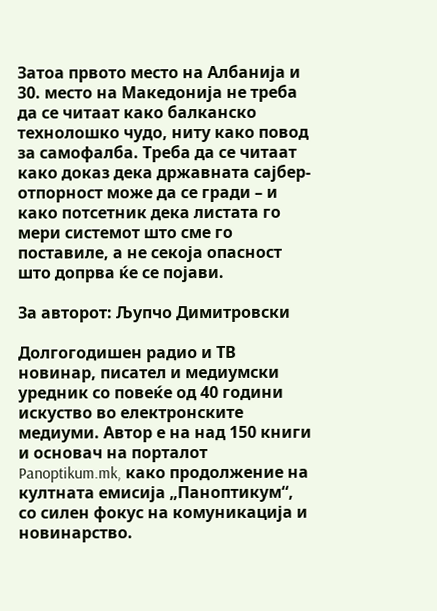Затоа првото место на Албанија и 30. место на Македонија не треба да се читаат како балканско технолошко чудо, ниту како повод за самофалба. Треба да се читаат како доказ дека државната сајбер-отпорност може да се гради – и како потсетник дека листата го мери системот што сме го поставиле, а не секоја опасност што допрва ќе се појави.

За авторот: Љупчо Димитровски

Долгогодишен радио и ТВ новинар, писател и медиумски уредник со повеќе од 40 години искуство во електронските медиуми. Автор е на над 150 книги и основач на порталот Panoptikum.mk, како продолжение на култната емисија „Паноптикум“, со силен фокус на комуникација и новинарство.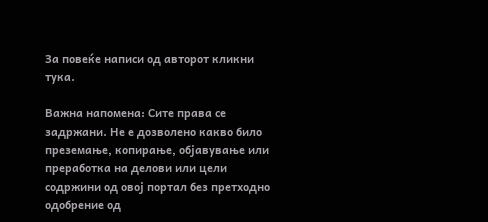За повеќе написи од авторот кликни тука.

Важна напомена: Сите права се задржани. Не е дозволено какво било преземање, копирање, објавување или преработка на делови или цели содржини од овој портал без претходно одобрение од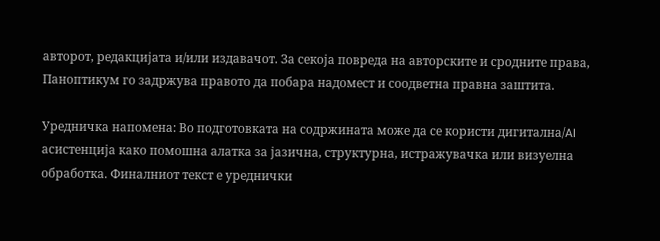авторот, редакцијата и/или издавачот. За секоја повреда на авторските и сродните права, Паноптикум го задржува правото да побара надомест и соодветна правна заштита.

Уредничка напомена: Во подготовката на содржината може да се користи дигитална/AI асистенција како помошна алатка за јазична, структурна, истражувачка или визуелна обработка. Финалниот текст е уреднички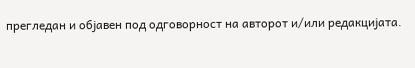прегледан и објавен под одговорност на авторот и/или редакцијата.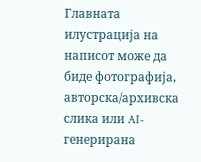Главната илустрација на написот може да биде фотографија, авторска/архивска слика или AI-генерирана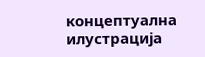концептуална илустрација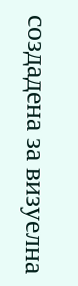создадена за визуелна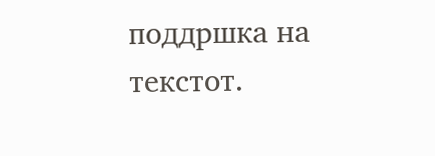поддршка на текстот.